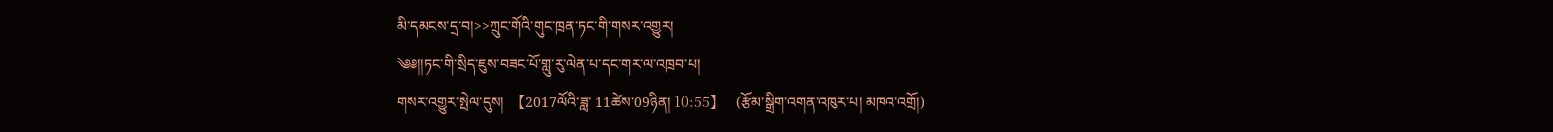མི་དམངས་དྲ་བ།>>ཀྲུང་གོའི་གུང་ཁྲན་ཏང་གི་གསར་འགྱུར།
༄༅།།ཏང་གི་སྲིད་ཇུས་བཟང་པོ་གླུ་རུ་ལེན་པ་དང་གར་ལ་འཁྲབ་པ།
གསར་འགྱུར་སྤེལ་དུས།  【2017ལོའི་ཟླ་ 11ཚེས་09ཉིན། 10:55】   (རྩོམ་སྒྲིག་འགན་འཁུར་པ། མཁའ་འགྲོ།)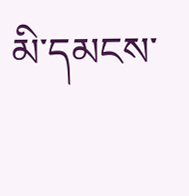མི་དམངས་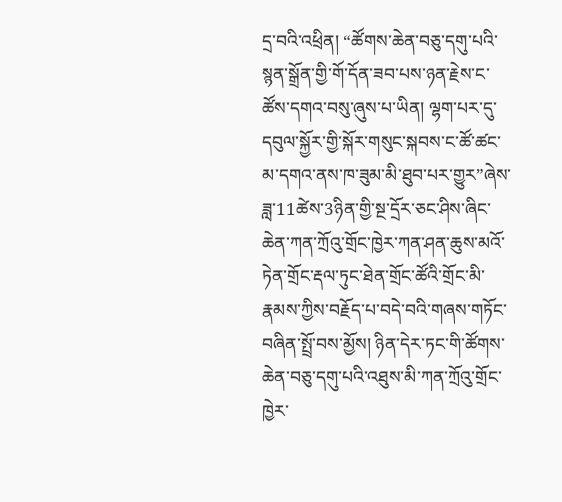དྲ་བའི་འཕྲིན། “ཚོགས་ཆེན་བཅུ་དགུ་པའི་སྙན་སྒྲོན་གྱི་གོ་དོན་ཟབ་པས་ཉན་རྗེས་ང་ཚོས་དགའ་བསུ་ཞུས་པ་ཡིན། ལྷག་པར་དུ་དབུལ་སྐྱོར་གྱི་སྐོར་གསུང་སྐབས་ང་ཚོ་ཚང་མ་དགའ་ནས་ཁ་ཟུམ་མི་ཐུབ་པར་གྱུར”ཞེས་ཟླ་11ཚེས་3ཉིན་གྱི་སྔ་དྲོར་ཅང་ཤིས་ཞིང་ཆེན་ཀན་ཀྲོའུ་གྲོང་ཁྱེར་ཀན་ཤན་ཆུས་མའོ་ཏེན་གྲོང་རྡལ་ཏུང་ཐེན་གྲོང་ཚོའི་གྲོང་མི་རྣམས་ཀྱིས་བརྗོད་པ་བདེ་བའི་གཞས་གཏོང་བཞིན་སྤྲོ་བས་མྱོས། ཉིན་དེར་ཏང་གི་ཚོགས་ཆེན་བཅུ་དགུ་པའི་འཐུས་མི་ཀན་ཀྲོའུ་གྲོང་ཁྱེར་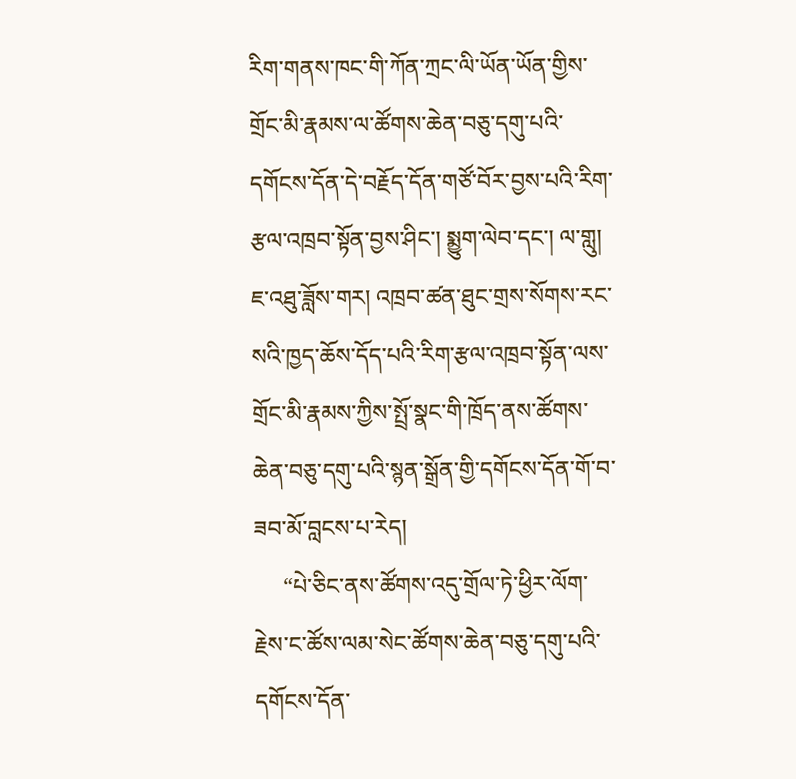རིག་གནས་ཁང་གི་ཀོན་ཀྲང་ལི་ཡོན་ཡོན་གྱིས་གྲོང་མི་རྣམས་ལ་ཚོགས་ཆེན་བཅུ་དགུ་པའི་དགོངས་དོན་དེ་བརྗོད་དོན་གཙོ་བོར་བྱས་པའི་རིག་རྩལ་འཁྲབ་སྟོན་བྱས་ཤིང་། སྨྱུག་ལེབ་དང་། ལ་གླུ། ཇ་འཐུ་ཟློས་གར། འཁྲབ་ཚན་ཐུང་གྲས་སོགས་རང་སའི་ཁྱད་ཆོས་དོད་པའི་རིག་རྩལ་འཁྲབ་སྟོན་ལས་གྲོང་མི་རྣམས་ཀྱིས་སྤྲོ་སྣང་གི་ཁྲོད་ནས་ཚོགས་ཆེན་བཅུ་དགུ་པའི་སྙན་སྒྲོན་གྱི་དགོངས་དོན་གོ་བ་ཟབ་མོ་བླངས་པ་རེད།
     “པེ་ཅིང་ནས་ཚོགས་འདུ་གྲོལ་ཏེ་ཕྱིར་ལོག་རྗེས་ང་ཚོས་ལམ་སེང་ཚོགས་ཆེན་བཅུ་དགུ་པའི་དགོངས་དོན་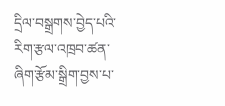དྲིལ་བསྒྲགས་བྱེད་པའི་རིག་རྩལ་འཁྲབ་ཚན་ཞིག་རྩོམ་སྒྲིག་བྱས་པ་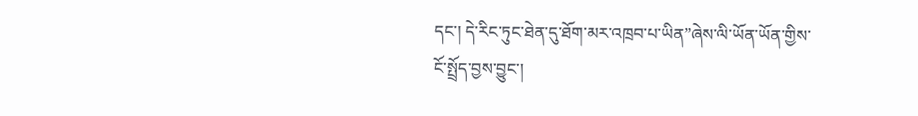དང་། དེ་རིང་ཏུང་ཐེན་དུ་ཐོག་མར་འཁྲབ་པ་ཡིན”ཞེས་ལི་ཡོན་ཡོན་གྱིས་ངོ་སྤྲོད་བྱས་བྱུང་།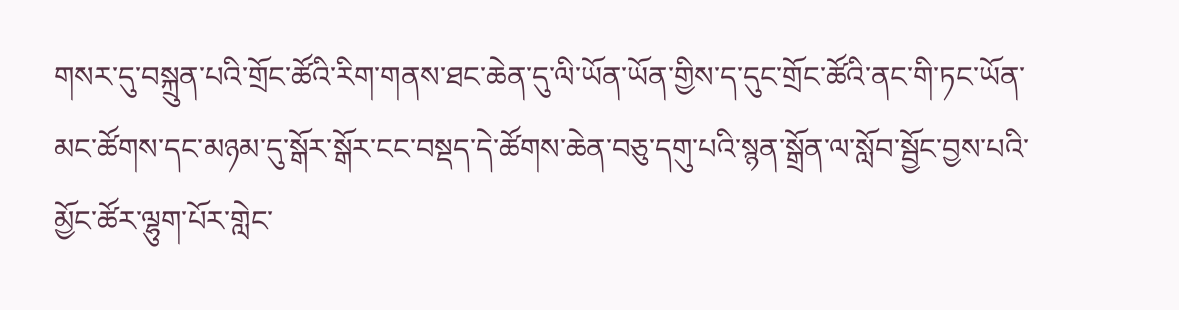གསར་དུ་བསྐྲུན་པའི་གྲོང་ཚོའི་རིག་གནས་ཐང་ཆེན་དུ་ལི་ཡོན་ཡོན་གྱིས་ད་དུང་གྲོང་ཚོའི་ནང་གི་ཏང་ཡོན་མང་ཚོགས་དང་མཉམ་དུ་སྒོར་སྒོར་ངང་བསྡད་དེ་ཚོགས་ཆེན་བཅུ་དགུ་པའི་སྙན་སྒྲོན་ལ་སློབ་སྦྱོང་བྱས་པའི་མྱོང་ཚོར་ལྷུག་པོར་གླེང་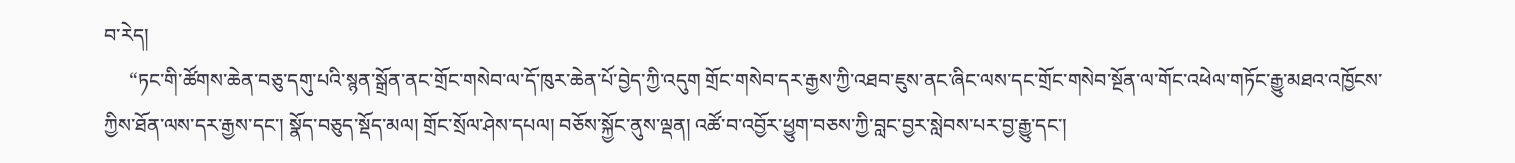བ་རེད།
     “ཏང་གི་ཚོགས་ཆེན་བཅུ་དགུ་པའི་སྙན་སྒྲོན་ནང་གྲོང་གསེབ་ལ་དོ་ཁུར་ཆེན་པོ་བྱེད་ཀྱི་འདུག གྲོང་གསེབ་དར་རྒྱས་ཀྱི་འཐབ་ཇུས་ནང་ཞིང་ལས་དང་གྲོང་གསེབ་སྔོན་ལ་གོང་འཕེལ་གཏོང་རྒྱུ་མཐའ་འཁྱོངས་ཀྱིས་ཐོན་ལས་དར་རྒྱས་དང་། སྣོད་བཅུད་སྡོད་མལ། གྲོང་སྲོལ་ཤེས་དཔལ། བཅོས་སྐྱོང་ནུས་ལྡན། འཚོ་བ་འབྱོར་ཕྱུག་བཅས་ཀྱི་བླང་བྱར་སླེབས་པར་བྱ་རྒྱུ་དང་།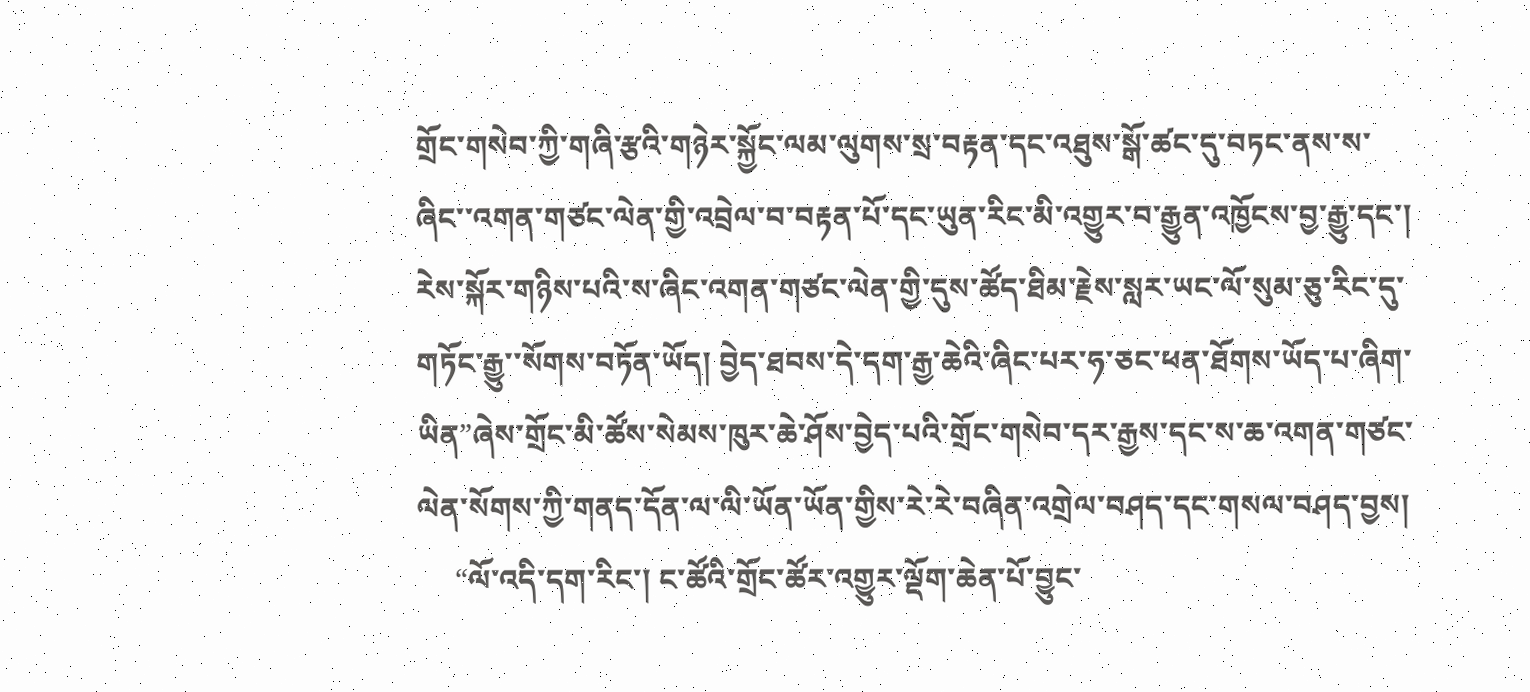གྲོང་གསེབ་ཀྱི་གཞི་རྩའི་གཉེར་སྐྱོང་ལམ་ལུགས་སྲ་བརྟན་དང་འཐུས་སྒོ་ཚང་དུ་བཏང་ནས་ས་ཞིང་་འགན་གཙང་ལེན་གྱི་འབྲེལ་བ་བརྟན་པོ་དང་ཡུན་རིང་མི་འགྱུར་བ་རྒྱུན་འཁྱོངས་བྱ་རྒྱུ་དང་། རེས་སྐོར་གཉིས་པའི་ས་ཞིང་འགན་གཙང་ལེན་གྱི་དུས་ཚོད་ཐིམ་རྗེས་སླར་ཡང་ལོ་སུམ་ཅུ་རིང་དུ་གཏོང་རྒྱུ་་སོགས་བཏོན་ཡོད། བྱེད་ཐབས་དེ་དག་རྒྱ་ཆེའི་ཞིང་པར་ཧ་ཅང་ཕན་ཐོགས་ཡོད་པ་ཞིག་ཡིན”ཞེས་གྲོང་མི་ཚོས་སེམས་ཁུར་ཆེ་ཤོས་བྱེད་པའི་གྲོང་གསེབ་དར་རྒྱས་དང་ས་ཆ་འགན་གཙང་ལེན་སོགས་ཀྱི་གནད་དོན་ལ་ལི་ཡོན་ཡོན་གྱིས་རེ་རེ་བཞིན་འགྲེལ་བཤད་དང་གསལ་བཤད་བྱས།
     “ལོ་འདི་དག་རིང་། ང་ཚོའི་གྲོང་ཚོར་འགྱུར་ལྡོག་ཆེན་པོ་བྱུང་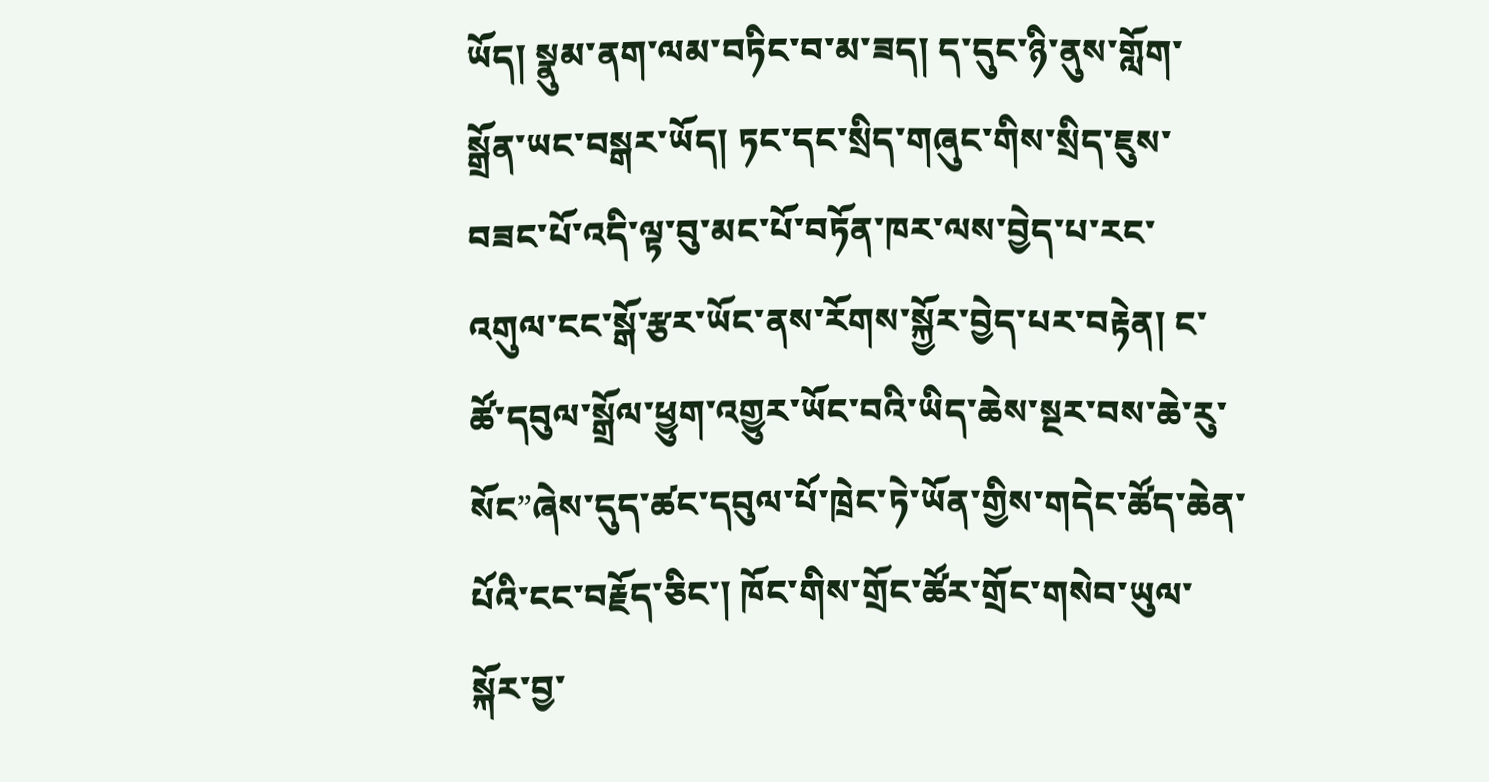ཡོད། སྣུམ་ནག་ལམ་བཏིང་བ་མ་ཟད། ད་དུང་ཉི་ནུས་གློག་སྒྲོན་ཡང་བསྒར་ཡོད། ཏང་དང་སྲིད་གཞུང་གིས་སྲིད་ཇུས་བཟང་པོ་འདི་ལྟ་བུ་མང་པོ་བཏོན་ཁར་ལས་བྱེད་པ་རང་འགུལ་ངང་སྒོ་རྩར་ཡོང་ནས་རོགས་སྐྱོར་བྱེད་པར་བརྟེན། ང་ཚོ་དབུལ་སྒྲོལ་ཕྱུག་འགྱུར་ཡོང་བའི་ཡིད་ཆེས་སྔར་བས་ཆེ་རུ་སོང”ཞེས་དུད་ཚང་དབུལ་པོ་ཁྲེང་ཏེ་ཡོན་གྱིས་གདེང་ཚོད་ཆེན་པོའི་ངང་བརྗོད་ཅིང་། ཁོང་གིས་གྲོང་ཚོར་གྲོང་གསེབ་ཡུལ་སྐོར་བྱ་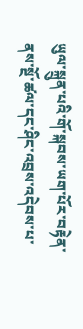ཡུལ་སྐྲུན་པའི་གོ་སྐབས་ཡག་པོར་བརྟེན་ནས་སྔོ་ཚལ་དང་ཤིང་འབྲས་འདེབས་པ་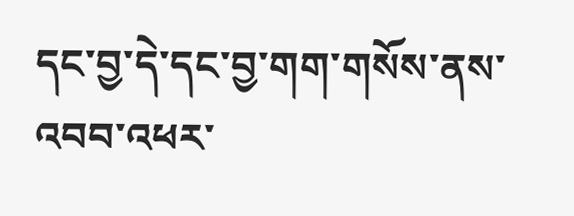དང་བྱ་དེ་དང་བྱ་གག་གསོས་ནས་འབབ་འཕར་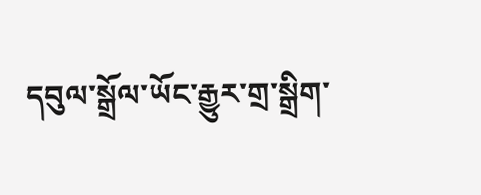དབུལ་སྒྲོལ་ཡོང་རྒྱུར་གྲ་སྒྲིག་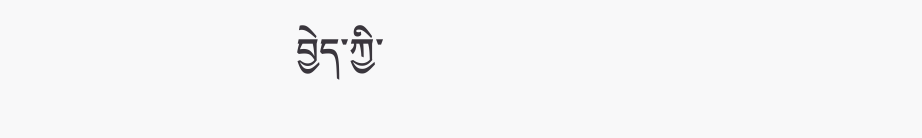བྱེད་ཀྱི་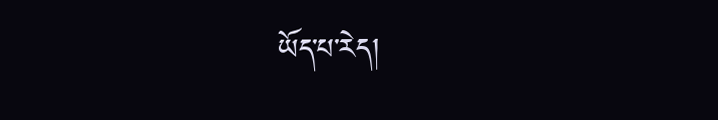ཡོད་པ་རེད།